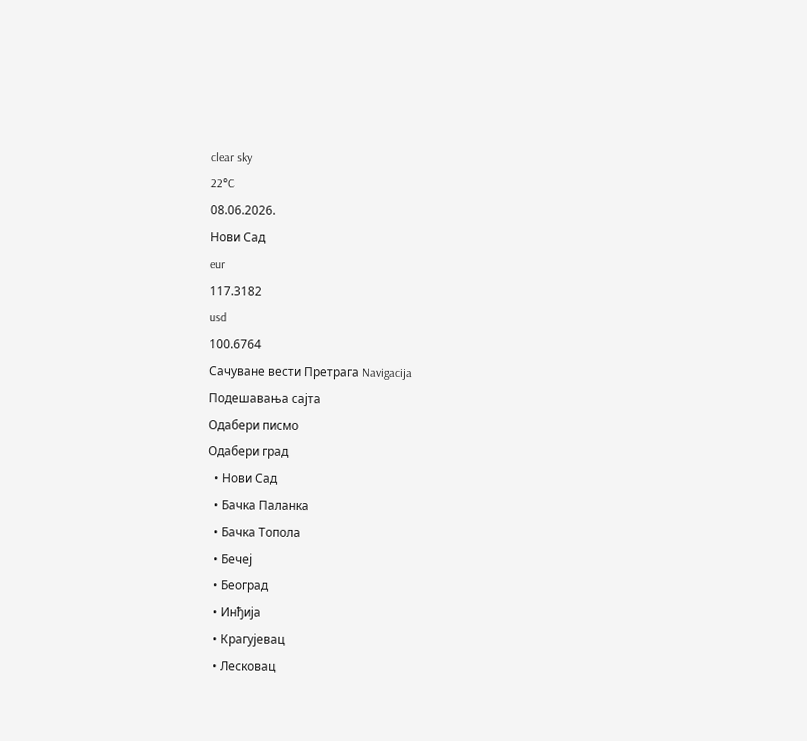clear sky
22°C
08.06.2026.
Нови Сад
eur
117.3182
usd
100.6764
Сачуване вести Претрага Navigacija
Подешавања сајта
Одабери писмо
Одабери град
  • Нови Сад
  • Бачка Паланка
  • Бачка Топола
  • Бечеј
  • Београд
  • Инђија
  • Крагујевац
  • Лесковац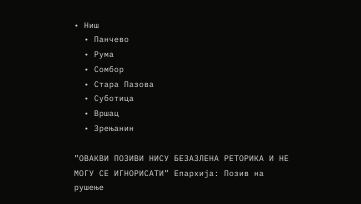• Ниш
  • Панчево
  • Рума
  • Сомбор
  • Стара Пазова
  • Суботица
  • Вршац
  • Зрењанин

”ОВАКВИ ПОЗИВИ НИСУ БЕЗАЗЛЕНА РЕТОРИКА И НЕ МОГУ СЕ ИГНОРИСАТИ” Епархија: Позив на рушење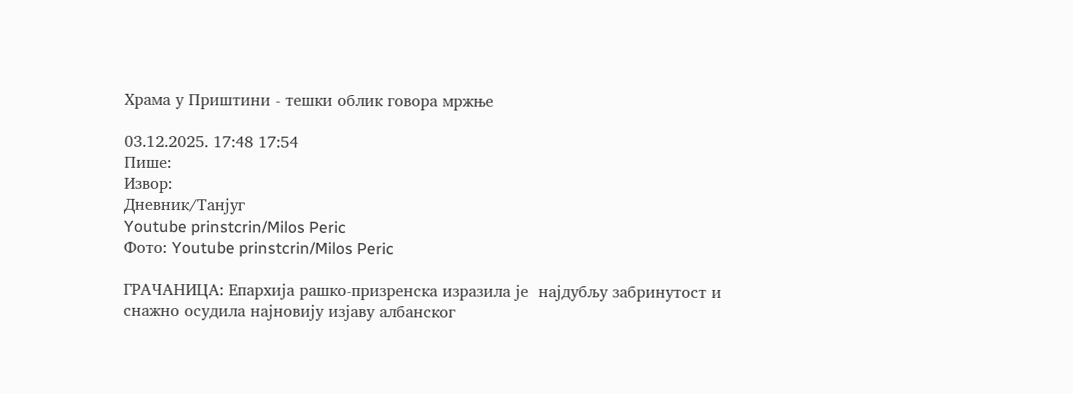Храма у Приштини - тешки облик говора мржње

03.12.2025. 17:48 17:54
Пише:
Извор:
Дневник/Танјуг
Youtube prinstcrin/Milos Peric
Фото: Youtube prinstcrin/Milos Peric

ГРАЧАНИЦА: Епархија рашко-призренска изразила је  најдубљу забринутост и снажно осудила најновију изјаву албанског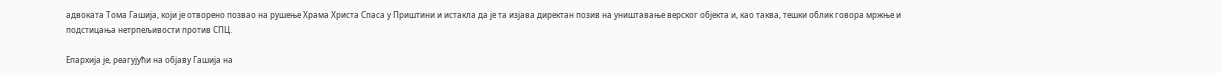адвоката Тома Гашија, који је отворено позвао на рушење Храма Христа Спаса у Приштини и истакла да је та изјава директан позив на уништавање верског објекта и, као таква, тешки облик говора мржње и подстицања нетрпељивости против СПЦ.

Епархија је, реагујући на објаву Гашија на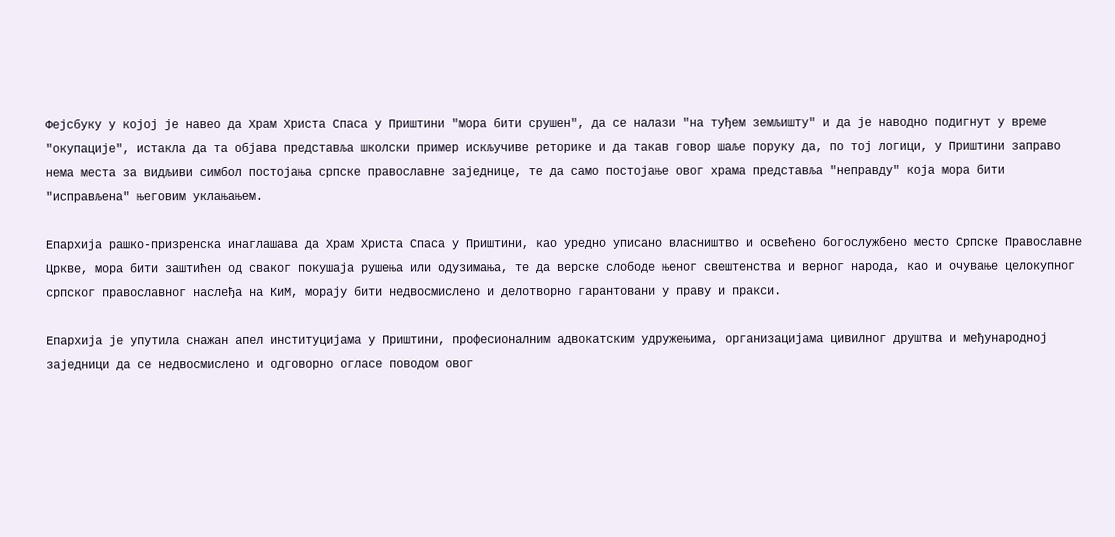Фејсбуку у којој је навео да Храм Христа Спаса у Приштини "мора бити срушен", да се налази "на туђем земљишту" и да је наводно подигнут у време "окупације", истакла да та објава представља школски пример искључиве реторике и да такав говор шаље поруку да, по тој логици, у Приштини заправо нема места за видљиви симбол постојања српске православне заједнице, те да само постојање овог храма представља "неправду" која мора бити "исправљена" његовим уклањањем.

Епархија рашко-призренска инаглашава да Храм Христа Спаса у Приштини, као уредно уписано власништво и освећено богослужбено место Српске Православне Цркве, мора бити заштићен од сваког покушаја рушења или одузимања, те да верске слободе њеног свештенства и верног народа, као и очување целокупног српског православног наслеђа на КиМ, морају бити недвосмислено и делотворно гарантовани у праву и пракси.

Епархија је упутила снажан апел институцијама у Приштини, професионалним адвокатским удружењима, организацијама цивилног друштва и међународној заједници да се недвосмислено и одговорно огласе поводом овог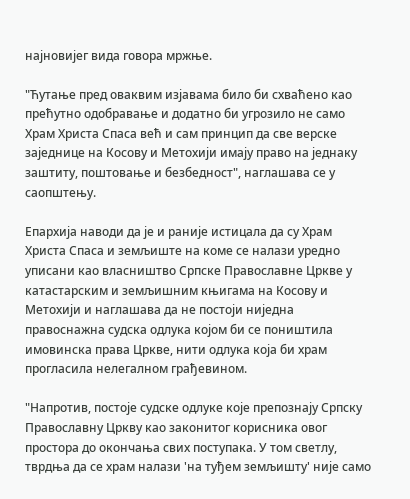најновијег вида говора мржње.

"Ћутање пред оваквим изјавама било би схваћено као прећутно одобравање и додатно би угрозило не само Храм Христа Спаса већ и сам принцип да све верске заједнице на Косову и Метохији имају право на једнаку заштиту, поштовање и безбедност", наглашава се у саопштењу.

Епархија наводи да је и раније истицала да су Храм Христа Спаса и земљиште на коме се налази уредно уписани као власништво Српске Православне Цркве у катастарским и земљишним књигама на Косову и Метохији и наглашава да не постоји ниједна правоснажна судска одлука којом би се поништила имовинска права Цркве, нити одлука која би храм прогласила нелегалном грађевином.

"Напротив, постоје судске одлуке које препознају Српску Православну Цркву као законитог корисника овог простора до окончања свих поступака. У том светлу, тврдња да се храм налази 'на туђем земљишту' није само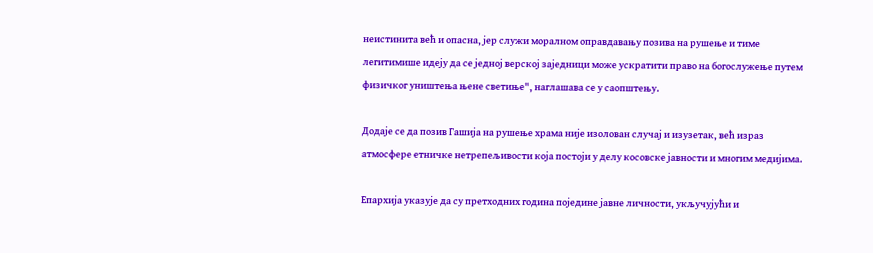неистинита већ и опасна, јер служи моралном оправдавању позива на рушење и тиме легитимише идеју да се једној верској заједници може ускратити право на богослужење путем физичког уништења њене светиње", наглашава се у саопштењу.

Додаје се да позив Гашија на рушење храма није изолован случај и изузетак, већ израз атмосфере етничке нетрепељивости која постоји у делу косовске јавности и многим медијима.

Епархија указује да су претходних година поједине јавне личности, укључујући и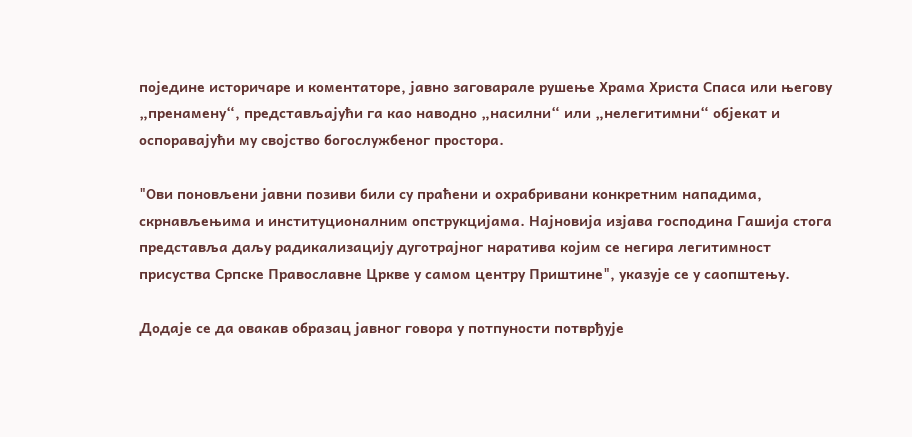поједине историчаре и коментаторе, јавно заговарале рушење Храма Христа Спаса или његову „пренамену“, представљајући га као наводно „насилни“ или „нелегитимни“ објекат и оспоравајући му својство богослужбеног простора.

"Ови поновљени јавни позиви били су праћени и охрабривани конкретним нападима, скрнављењима и институционалним опструкцијама. Најновија изјава господина Гашија стога представља даљу радикализацију дуготрајног наратива којим се негира легитимност присуства Српске Православне Цркве у самом центру Приштине", указује се у саопштењу.

Додаје се да овакав образац јавног говора у потпуности потврђује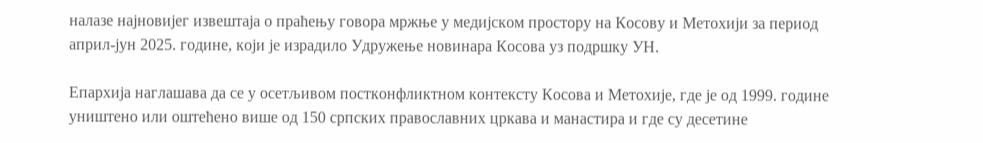налазе најновијег извештаја о праћењу говора мржње у медијском простору на Косову и Метохији за период април-јун 2025. године, који је израдило Удружење новинара Косова уз подршку УН.

Епархија наглашава да се у осетљивом постконфликтном контексту Косова и Метохије, где је од 1999. године уништено или оштећено више од 150 српских православних цркава и манастира и где су десетине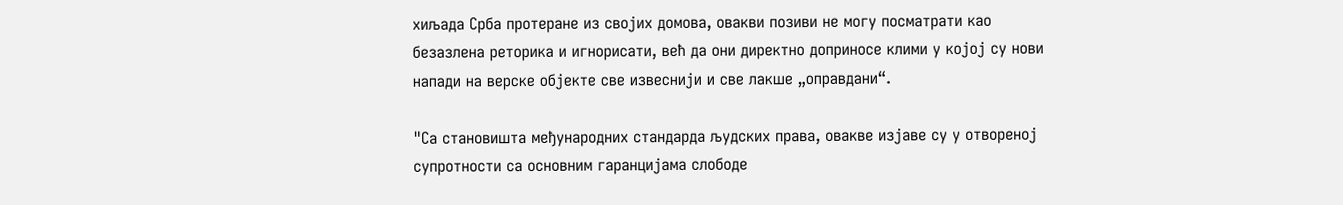хиљада Срба протеране из својих домова, овакви позиви не могу посматрати као безазлена реторика и игнорисати, већ да они директно доприносе клими у којој су нови напади на верске објекте све извеснији и све лакше „оправдани“.

"Са становишта међународних стандарда људских права, овакве изјаве су у отвореној супротности са основним гаранцијама слободе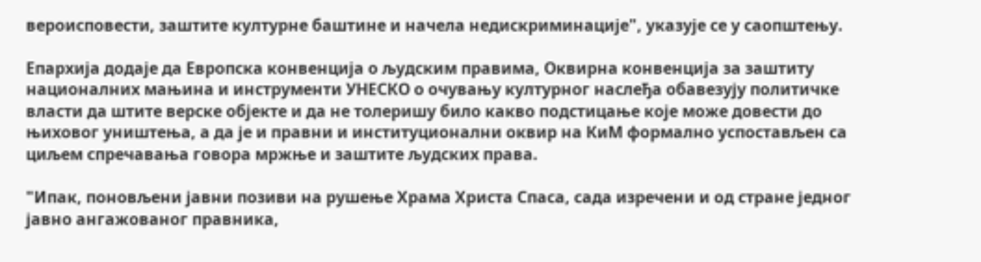вероисповести, заштите културне баштине и начела недискриминације", указује се у саопштењу.

Епархија додаје да Европска конвенција о људским правима, Оквирна конвенција за заштиту националних мањина и инструменти УНЕСКО о очувању културног наслеђа обавезују политичке власти да штите верске објекте и да не толеришу било какво подстицање које може довести до њиховог уништења, а да је и правни и институционални оквир на КиМ формално успостављен са циљем спречавања говора мржње и заштите људских права.

"Ипак, поновљени јавни позиви на рушење Храма Христа Спаса, сада изречени и од стране једног јавно ангажованог правника,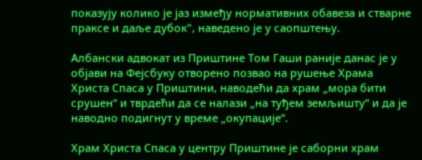показују колико је јаз између нормативних обавеза и стварне праксе и даље дубок", наведено је у саопштењу.

Албански адвокат из Приштине Том Гаши раније данас је у објави на Фејсбуку отворено позвао на рушење Храма Христа Спаса у Приштини, наводећи да храм „мора бити срушен“ и тврдећи да се налази „на туђем земљишту“ и да је наводно подигнут у време „окупације“.

Храм Христа Спаса у центру Приштине је саборни храм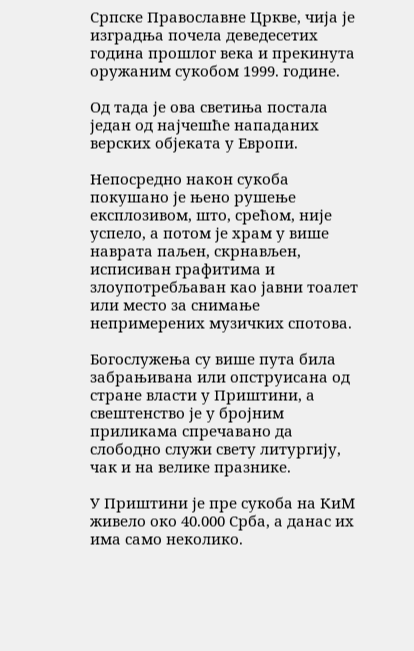Српске Православне Цркве, чија је изградња почела деведесетих година прошлог века и прекинута оружаним сукобом 1999. године.

Од тада је ова светиња постала један од најчешће нападаних верских објеката у Европи.

Непосредно након сукоба покушано је њено рушење експлозивом, што, срећом, није успело, а потом је храм у више наврата паљен, скрнављен, исписиван графитима и злоупотребљаван као јавни тоалет или место за снимање непримерених музичких спотова.

Богослужења су више пута била забрањивана или опструисана од стране власти у Приштини, а свештенство је у бројним приликама спречавано да слободно служи свету литургију, чак и на велике празнике.

У Приштини је пре сукоба на КиМ живело око 40.000 Срба, а данас их има само неколико.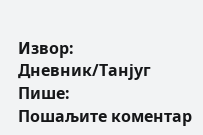Извор:
Дневник/Танјуг
Пише:
Пошаљите коментар